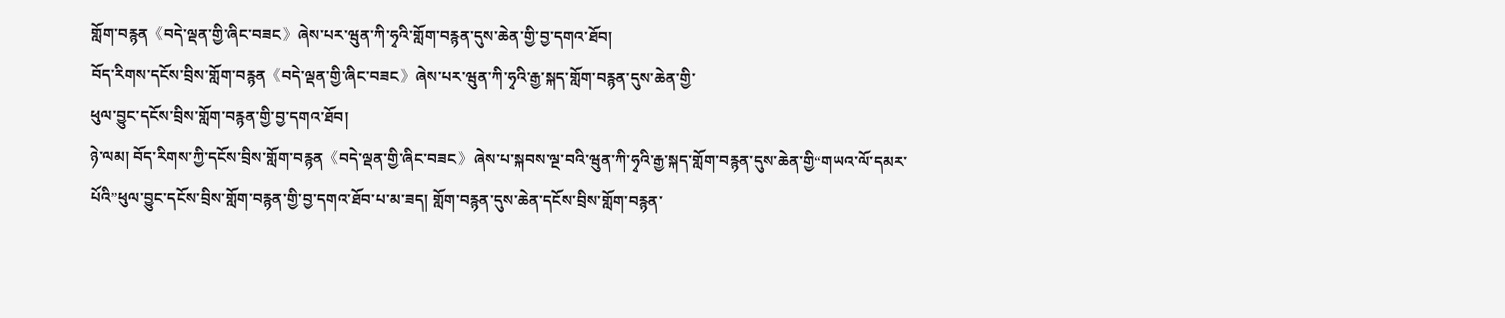གློག་བརྙན《བདེ་ལྡན་གྱི་ཞིང་བཟང》ཞེས་པར་ཝུན་ཀི་ཧྭའི་གློག་བརྙན་དུས་ཆེན་གྱི་བྱ་དགའ་ཐོབ།
བོད་རིགས་དངོས་བྲིས་གློག་བརྙན《བདེ་ལྡན་གྱི་ཞིང་བཟང》ཞེས་པར་ཝུན་ཀི་ཧྭའི་རྒྱ་སྐད་གློག་བརྙན་དུས་ཆེན་གྱི་
ཕུལ་བྱུང་དངོས་བྲིས་གློག་བརྙན་གྱི་བྱ་དགའ་ཐོབ།
ཉེ་ལམ། བོད་རིགས་ཀྱི་དངོས་བྲིས་གློག་བརྙན《བདེ་ལྡན་གྱི་ཞིང་བཟང》ཞེས་པ་སྐབས་ལྔ་བའི་ཝུན་ཀི་ཧྭའི་རྒྱ་སྐད་གློག་བརྙན་དུས་ཆེན་གྱི“གཡའ་ལོ་དམར་པོའི”ཕུལ་བྱུང་དངོས་བྲིས་གློག་བརྙན་གྱི་བྱ་དགའ་ཐོབ་པ་མ་ཟད། གློག་བརྙན་དུས་ཆེན་དངོས་བྲིས་གློག་བརྙན་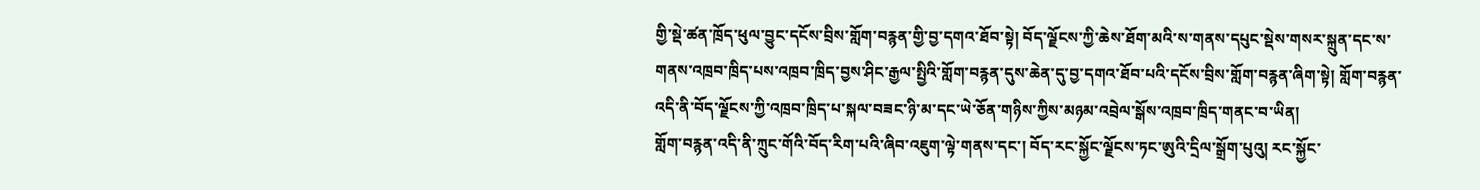གྱི་སྡེ་ཚན་ཁྲོད་ཕུལ་བྱུང་དངོས་བྲིས་གློག་བརྙན་གྱི་བྱ་དགའ་ཐོབ་སྟེ། བོད་ལྗོངས་ཀྱི་ཆེས་ཐོག་མའི་ས་གནས་དཔུང་སྡེས་གསར་སྐྲུན་དང་ས་གནས་འཁྲབ་ཁྲིད་པས་འཁྲབ་ཁྲིད་བྱས་ཤིང་རྒྱལ་སྤྱིའི་གློག་བརྙན་དུས་ཆེན་དུ་བྱ་དགའ་ཐོབ་པའི་དངོས་བྲིས་གློག་བརྙན་ཞིག་སྟེ། གློག་བརྙན་འདི་ནི་བོད་ལྗོངས་ཀྱི་འཁྲབ་ཁྲིད་པ་སྐལ་བཟང་ཉི་མ་དང་ཡེ་ཅོན་གཉིས་ཀྱིས་མཉམ་འབྲེལ་སྒོས་འཁྲབ་ཁྲིད་གནང་བ་ཡིན།
གློག་བརྙན་འདི་ནི་ཀྲུང་གོའི་བོད་རིག་པའི་ཞིབ་འཇུག་ལྟེ་གནས་དང་། བོད་རང་སྐྱོང་ལྗོངས་ཏང་ཨུའི་དྲིལ་སྒྲོག་པུའུ། རང་སྐྱོང་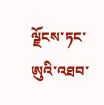ལྗོངས་ཏང་ཨུའི་འཐབ་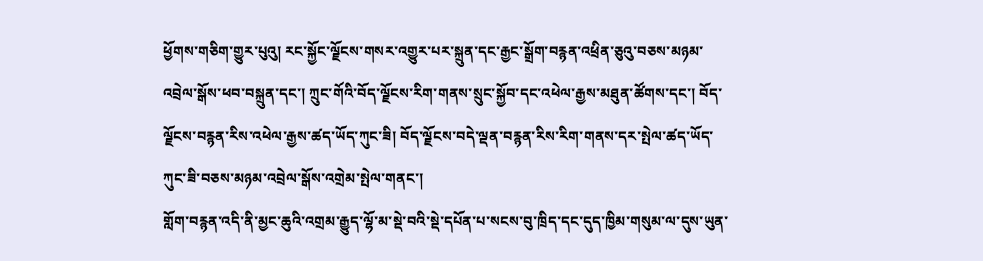ཕྱོགས་གཅིག་གྱུར་པུའུ། རང་སྐྱོང་ལྗོངས་གསར་འགྱུར་པར་སྐྲུན་དང་རྒྱང་སྒྲོག་བརྙན་འཕྲིན་ཅུའུ་བཅས་མཉམ་འབྲེལ་སྒོས་ཕབ་བསྐྲུན་དང་། ཀྲུང་གོའི་བོད་ལྗོངས་རིག་གནས་སྲུང་སྐྱོབ་དང་འཕེལ་རྒྱས་མཐུན་ཚོགས་དང་། བོད་ལྗོངས་བརྙན་རིས་འཕེལ་རྒྱས་ཚད་ཡོད་ཀུང་ཟི། བོད་ལྗོངས་བདེ་ལྡན་བརྙན་རིས་རིག་གནས་དར་སྤེལ་ཚད་ཡོད་ཀུང་ཟི་བཅས་མཉམ་འབྲེལ་སྒོས་འགྲེམ་སྤེལ་གནང་།
གློག་བརྙན་འདི་ནི་མྱང་ཆུའི་འགྲམ་རྒྱུད་ལྷོ་མ་སྡེ་བའི་སྡེ་དཔོན་པ་སངས་བུ་ཁྲིད་དང་དུད་ཁྱིམ་གསུམ་ལ་དུས་ཡུན་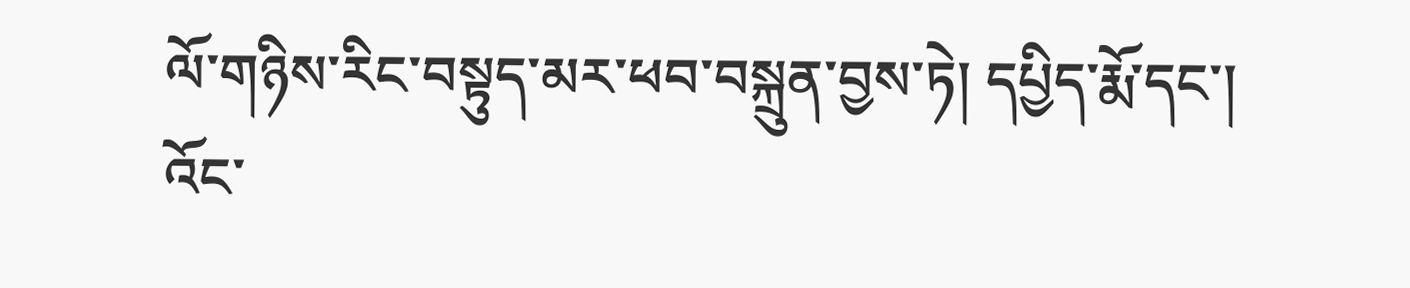ལོ་གཉིས་རིང་བསྟུད་མར་ཕབ་བསྐྲུན་བྱས་ཏེ། དཔྱིད་རྨོ་དང་། འོང་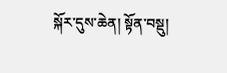སྐོར་དུས་ཆེན། སྟོན་བསྡུ།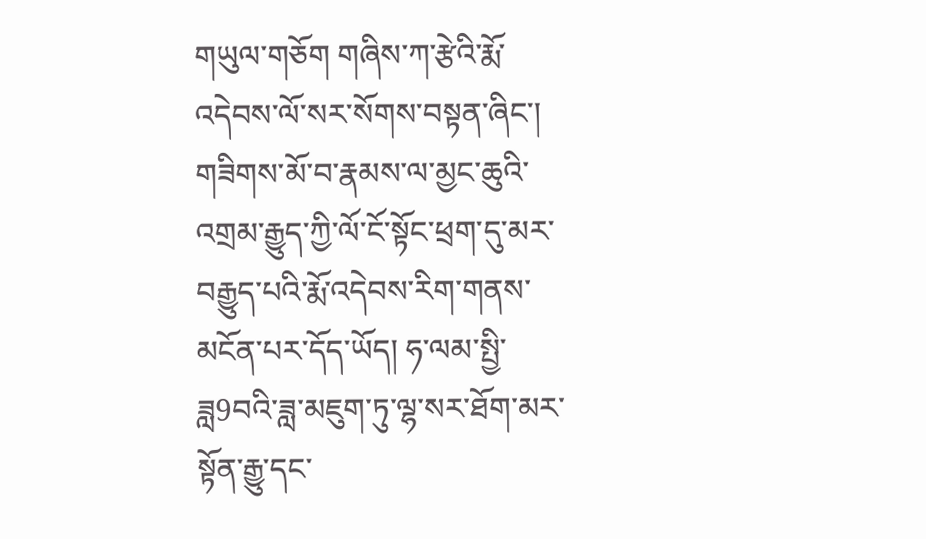གཡུལ་གཅོག གཞིས་ཀ་རྩེའི་རྨོ་འདེབས་ལོ་སར་སོགས་བསྟན་ཞིང་། གཟིགས་མོ་བ་རྣམས་ལ་མྱང་ཆུའི་འགྲམ་རྒྱུད་ཀྱི་ལོ་ངོ་སྟོང་ཕྲག་དུ་མར་བརྒྱུད་པའི་རྨོ་འདེབས་རིག་གནས་མངོན་པར་དོད་ཡོད། ཧ་ལམ་སྤྱི་ཟླ9བའི་ཟླ་མཇུག་ཏུ་ལྷ་སར་ཐོག་མར་སྟོན་རྒྱུ་དང་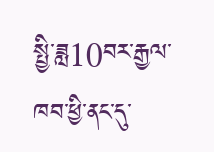སྤྱི་ཟླ10བར་རྒྱལ་ཁབ་ཕྱི་ནང་དུ་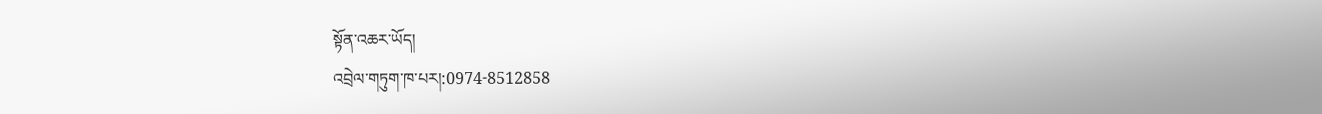སྟོན་འཆར་ཡོད།
འབྲེལ་གཏུག་ཁ་པར།:0974-8512858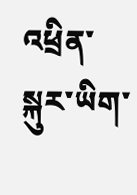འཕྲིན་སྐུར་ཡིག་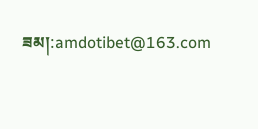ཟམ།:amdotibet@163.com